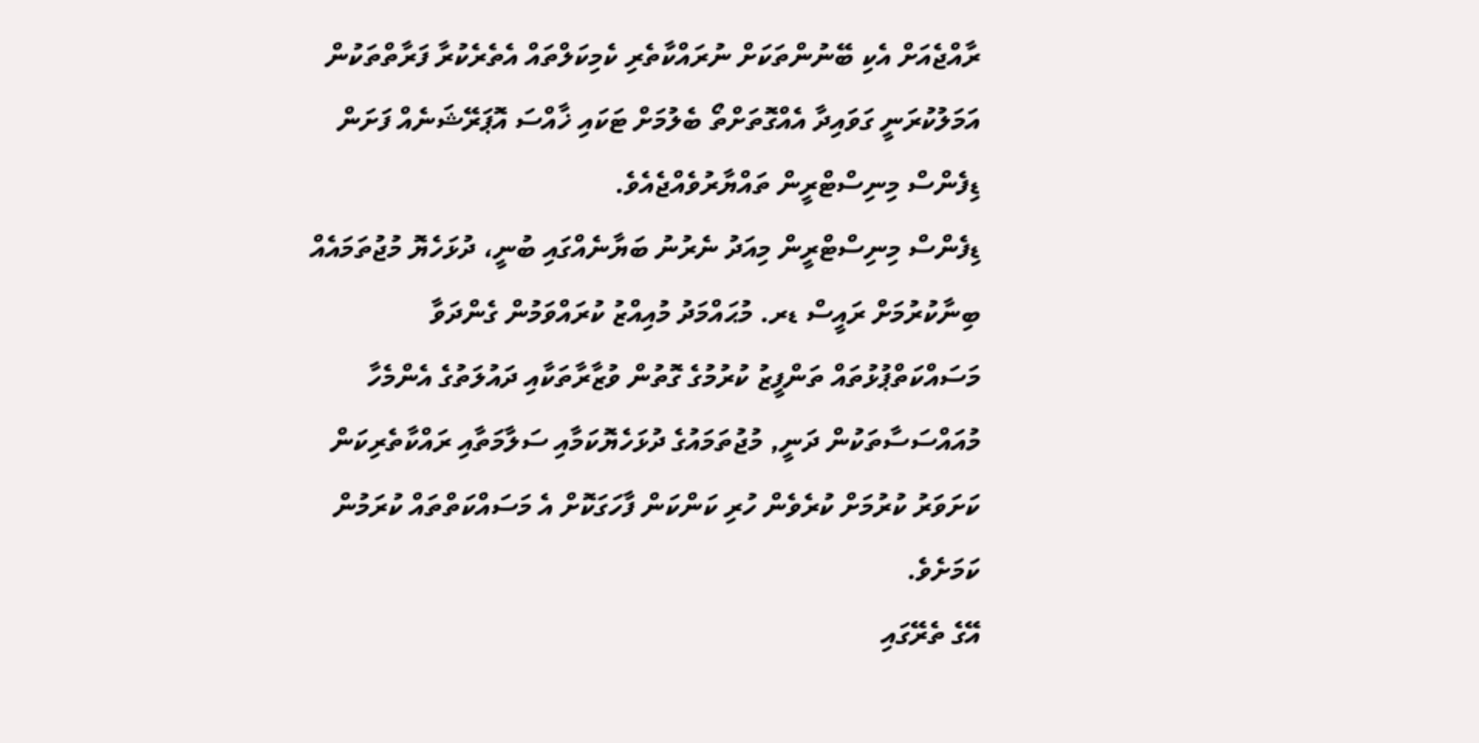ރާއްޖެއަށް އެކި ބޭނުންތަކަށް ނުރައްކާތެރި ކެމިކަލްތައް އެތެރެކުރާ ފަރާތްތަކުން އަމަލުކުރަނީ ގަވައިދާ އެއްގޮތަށްތޯ ބެލުމަށް ޓަކައި ޚާއްސަ އޮޕަރޭޝަނެއް ފަށަން ޑިފެންސް މިނިސްޓްރީން ތައްޔާރުވެއްޖެއެވެ.
ޑިފެންސް މިނިސްޓްރީން މިއަދު ނެރުނު ބަޔާނެއްގައި ބުނީ، ދުޅަހެޔޮ މުޖުތަމައެއް ބިނާކުރުމަށް ރައީސް ޑރ. މުޙައްމަދު މުއިއްޒު ކުރައްވަމުން ގެންދަވާ މަސައްކަތްޕުޅުތައް ތަންފީޒު ކުރުމުގެ ގޮތުން ވުޒާރާތަކާއި ދައުލަތުގެ އެންމެހާ މުއައްސަސާތަކުން ދަނީ, މުޖުތަމައުގެ ދުޅަހެޔޮކަމާއި ސަލާމަތާއި ރައްކާތެރިކަން ކަށަވަރު ކުރުމަށް ކުރެވެން ހުރި ކަންކަން ފާހަގަކޮށް އެ މަސައްކަތްތައް ކުރަމުން ކަމަށެވެ.
އޭގެ ތެރޭގައި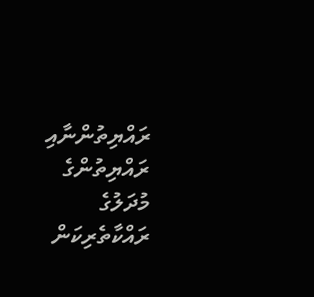ރައްޔިތުންނާއި ރައްޔިތުންގެ މުދަލުގެ ރައްކާތެރިކަން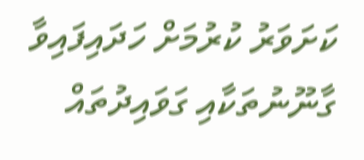ކަށަވަރު ކުރުމަށް ހަދައިފައިވާ ގާނޫނުތަކާއި ގަވައިދުތައް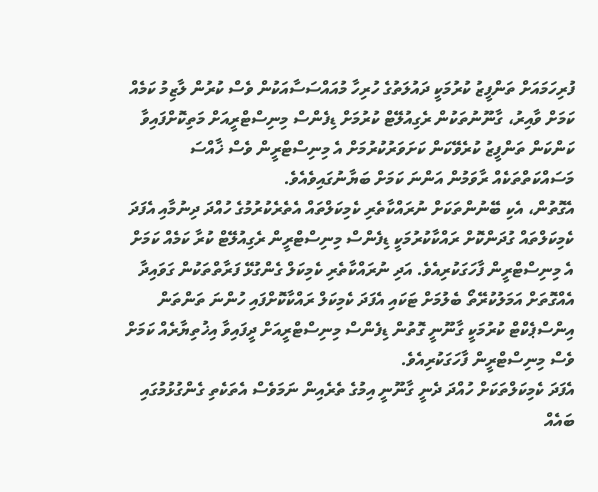ފުރިހަމައަށް ތަންފީޒު ކުރުމަކީ ދައުލަތުގެ ހުރިހާ މުއައްސަސާއަކުން ވެސް ކުރުން ލާޒިމު ކަމެއް ކަމަށް ވާއިރު، ގާނޫނުތަކުން ރެގިއުލޭޓް ކުރުމަށް ޑިފެންސް މިނިސްޓްރީއަށް މަތިކޮށްފައިވާ ކަންކަން ތަންފީޒު ކުރެވޭކަން ކަށަވަރުކުރުމަށް އެ މިނިސްޓްރީން ވެސް ޚާއްސަ މަސައްކަތްތަކެއް ރާވަމުން އަންނަ ކަމަށް ބަޔާނުގައިވެއެވެ.
އެގޮތުން، އެކި ބޭނުންތަކަށް ނުރައްކާތެރި ކެމިކަލްތައް އެތެރެކުރުމުގެ ހުއްދަ ދިނުމާއި އެފަދަ ކެމިކަލްތައް ގުދަންކޮށް ރައްކާކުރުމަކީ ޑިފެންސް މިނިސްޓްރީން ރެގިއުލޭޓް ކުރާ ކަމެއް ކަމަށް އެ މިނިސްޓްރީން ފާހަގަކުރިއެވެ. އަދި ނުރައްކާތެރި ކެމިކަލް ގެންގުޅޭ ފަރާތްތަކުން ގަވައިދާ އެއްގޮތަށް އަމަލުކުރޭތޯ ބެލުމަށް ޓަކައި އެފަދަ ކެމިކަލް ރައްކާކޮށްފައި ހުންނަ ތަންތަން އިންސްޕެކްޓް ކުރުމަކީ ގާނޫނީ ގޮތުން ޑިފެންސް މިނިސްޓްރީއަށް ދީފައިވާ އިޚުތިޔާރެއް ކަމަށް ވެސް މިނިސްޓްރީން ފާހަގަކުރިއެވެ.
އެފަދަ ކެމިކަލްތަކަށް ހުއްދަ ދެނީ ގާނޫނީ އިމުގެ ތެރެއިން ނަމަވެސް އެތަކެތި ގެންގުޅުމުގައި ބައެއް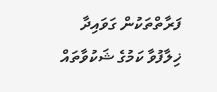ފަރާތްތަކުން ގަވައިދާ ޚިލާފުވާ ކަމުގެ ޝަކުވާތައް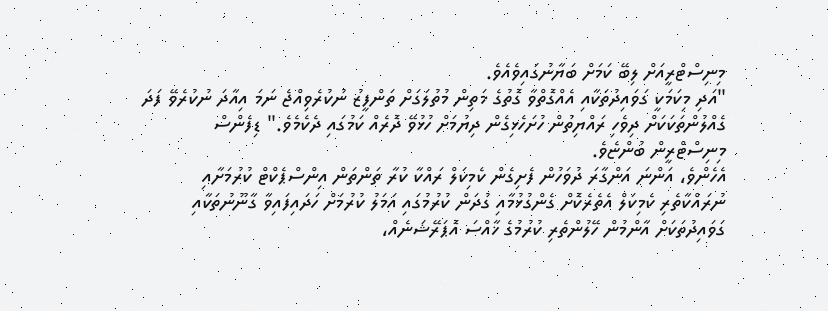މިނިސްޓްރީއަށް ލިބޭ ކަމަށް ބަޔާނުގައިވެއެވެ.
"އަދި މިކަމަކީ ގަވައިދުތަކާއި އެއްގޮތްވާ ގޮތުގެ މަތިން މުތުލަގަށް ތަންފީޒު ނުކުރެވިއްޖެ ނަމަ އިއާދަ ނުކުރެވޭ ފަދަ ގެއްލުންތަކަކަށް ދިވެހި ރައްޔިތުން ހުށަހެޅިގެން ދިޔުމަށް ހުޅުވޭ ދޮރެއް ކަމުގައި ދެކެމެވެ." ޑިފެންސް މިނިސްޓްރީން ބުންޏެވެ.
އެހެންވެ، އަންނަ އަންގާރަ ދުވަހުން ފެށިގެން ކެމިކަލް ރައްކާ ކުރާ ތަންތަން އިންސްޕެކްޓް ކުރުމަށާއި ނުރައްކާތެރި ކެމިކަލް އެތެރެކޮށް ގެންގުޅުމާއި ގުދަން ކުރުމުގައި އަމަލު ކުރުމަށް ހަދައިފައިވާ ގާނޫނުތަކާއި ގަވައިދުތަކަށް އާންމުން ހޭލުންތެރި ކުރުމުގެ ޚާއްސަ އޮޕަރޭޝަނެއް،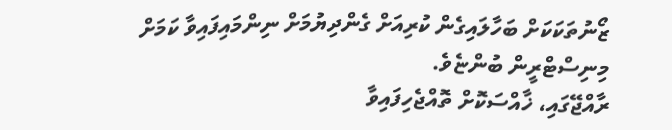ޒޯނުތަކަކަށް ބަހާލައިގެން ކުރިއަށް ގެންދިޔުމަށް ނިންމައިފައިވާ ކަމަށް މިނިސްޓްރީން ބުންޏެވެ.
ރާއްޖޭގައި، ޚާއްސަކޮށް ތޮއްޖެހިފައިވާ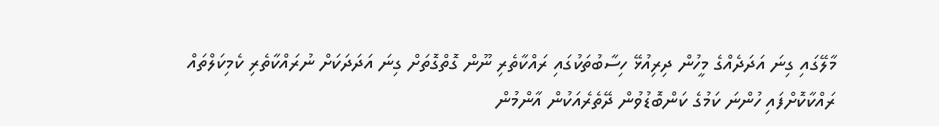މާލޭގައި ގިނަ އަދަދެއްގެ މީހުން ދިރިއުޅޭ ހިސާބުތަކުގައި ރައްކާތެރި ނޫން ގޮތްގޮތަށް ގިނަ އަދަދަކަށް ނުރައްކާތެރި ކެމިކަލްތައް ރައްކާކޮށްފައި ހުންނަ ކަމުގެ ކަންބޮޑުވުން ދޭތެރެއަކުން އާންމުން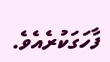ފާހަގަކުރެއެވެ.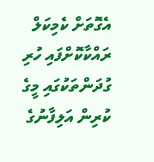އެގޮތަށް ކެމިކަލް ރައްކާކޮށްފައި ހުރި ގުދަންތަކުގައި މީގެ ކުރިން އަލިފާނުގެ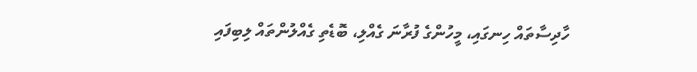ހާދިސާތައް ހިނގައި، މީހުންގެ ފުރާނަ ގެއްލި، ބޮޑެތި ގެއްލުންތައް ލިބިފައި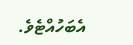އެބަހުއްޓެވެ.